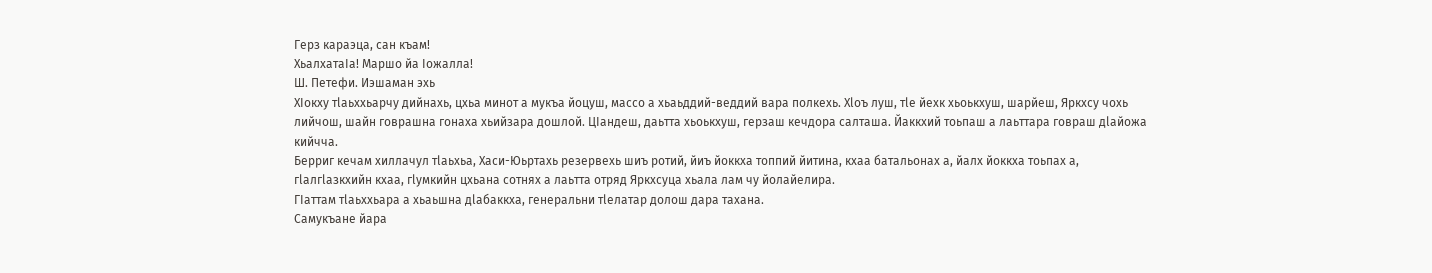Герз караэца, сан къам!
ХьалхатаІа! Маршо йа Іожалла!
Ш. Петефи. Иэшаман эхь
ХІокху тӏаьххьарчу дийнахь, цхьа минот а мукъа йоцуш, массо а хьаьддий-веддий вара полкехь. Хӏоъ луш, тӏе йехк хьоькхуш, шарйеш, Яркхсу чохь лийчош, шайн говрашна гонаха хьийзара дошлой. ЦІандеш, даьтта хьоькхуш, герзаш кечдора салташа. Йаккхий тоьпаш а лаьттара говраш дӏайожа кийчча.
Берриг кечам хиллачул тӏаьхьа, Хаси-Юьртахь резервехь шиъ ротий, йиъ йоккха топпий йитина, кхаа батальонах а, йалх йоккха тоьпах а, гӏалгӏазкхийн кхаа, гӏумкийн цхьана сотнях а лаьтта отряд Яркхсуца хьала лам чу йолайелира.
ГІаттам тӏаьххьара а хьаьшна дӏабаккха, генеральни тӏелатар долош дара тахана.
Самукъане йара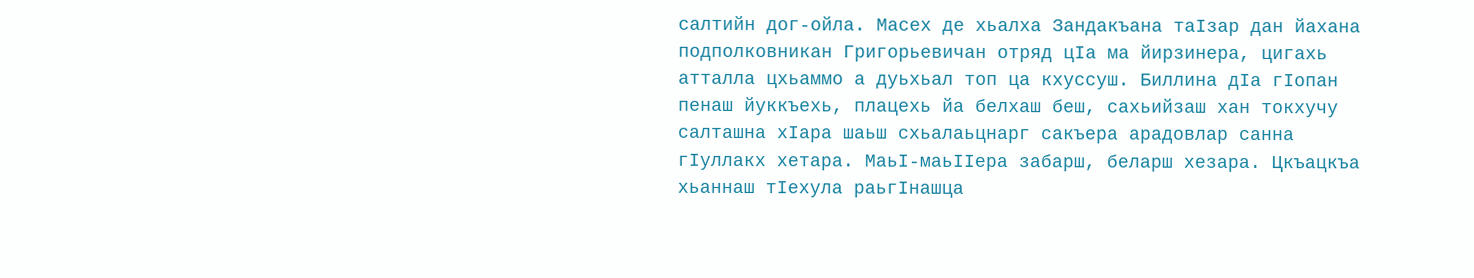салтийн дог-ойла. Масех де хьалха Зандакъана таІзар дан йахана подполковникан Григорьевичан отряд цІа ма йирзинера, цигахь атталла цхьаммо а дуьхьал топ ца кхуссуш. Биллина дІа гІопан пенаш йуккъехь, плацехь йа белхаш беш, сахьийзаш хан токхучу салташна хІара шаьш схьалаьцнарг сакъера арадовлар санна гІуллакх хетара. МаьІ-маьІІера забарш, беларш хезара. Цкъацкъа хьаннаш тІехула раьгІнашца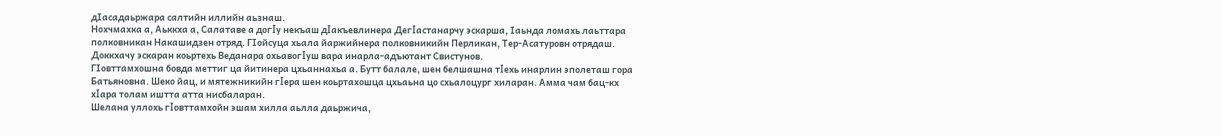дІасадаьржара салтийн иллийн аьзнаш.
Нохчмахка а, Аьккха а, Салатаве а догӏу некъаш дӏакъевлинера Дегӏастанарчу эскарша, Іаьнда ломахь лаьттара полковникан Накашидзен отряд. ГІойсуца хьала йаржийнера полковникийн Перликан, Тер-Асатуровн отрядаш. Доккхачу эскаран коьртехь Веданара охьавогӏуш вара инарла-адъютант Свистунов.
ГІовттамхошна бовда меттиг ца йитинера цхьаннахьа а. Бутт балале, шен белшашна тӏехь инарлин эполеташ гора Батьяновна. Шеко йац, и мятежникийн гӏера шен коьртахошца цхьаьна цо схьалоцург хиларан. Амма чам бац-кх хӏара толам иштта атта нисбаларан.
Шелана уллохь гӏовттамхойн эшам хилла аьлла даьржича,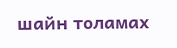шайн толамах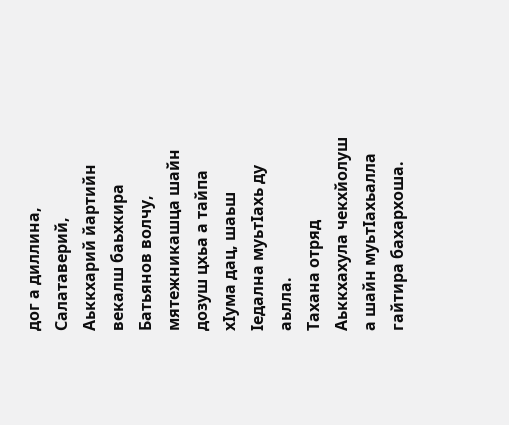дог а диллина, Салатаверий, Аьккхарий йартийн векалш баьхкира Батьянов волчу, мятежникашца шайн дозуш цхьа а тайпа хӏума дац, шаьш ӏедална муьтӏахь ду аьлла.
Тахана отряд Аьккхахула чекхйолуш а шайн муьтӏахьалла гайтира бахархоша.